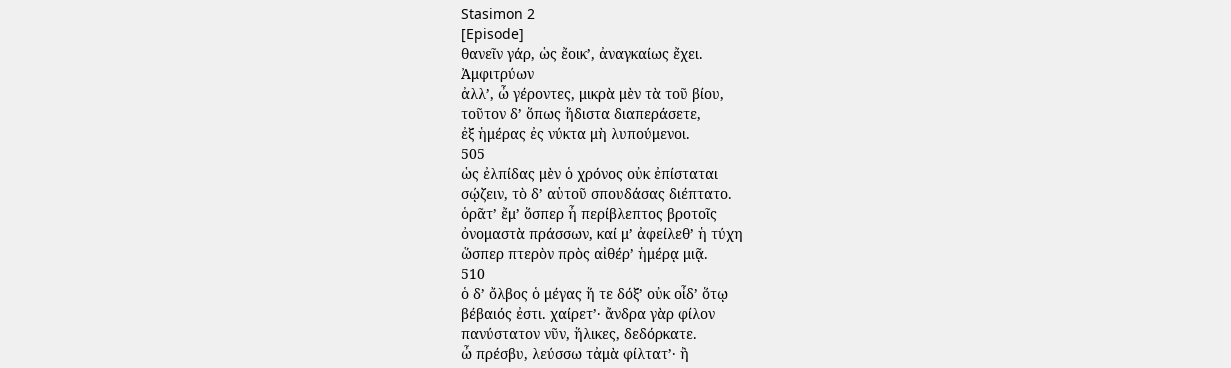Stasimon 2
[Episode]
θανεῖν γάρ, ὡς ἔοικʼ, ἀναγκαίως ἔχει.
Ἀμφιτρύων
ἀλλʼ, ὦ γέροντες, μικρὰ μὲν τὰ τοῦ βίου,
τοῦτον δʼ ὅπως ἥδιστα διαπεράσετε,
ἐξ ἡμέρας ἐς νύκτα μὴ λυπούμενοι.
505
ὡς ἐλπίδας μὲν ὁ χρόνος οὐκ ἐπίσταται
σῴζειν, τὸ δʼ αὑτοῦ σπουδάσας διέπτατο.
ὁρᾶτʼ ἔμʼ ὅσπερ ἦ περίβλεπτος βροτοῖς
ὀνομαστὰ πράσσων, καί μʼ ἀφείλεθʼ ἡ τύχη
ὥσπερ πτερὸν πρὸς αἰθέρʼ ἡμέρᾳ μιᾷ.
510
ὁ δʼ ὄλβος ὁ μέγας ἥ τε δόξʼ οὐκ οἶδʼ ὅτῳ
βέβαιός ἐστι. χαίρετʼ· ἄνδρα γὰρ φίλον
πανύστατον νῦν, ἥλικες, δεδόρκατε.
ὦ πρέσβυ, λεύσσω τἀμὰ φίλτατʼ· ἢ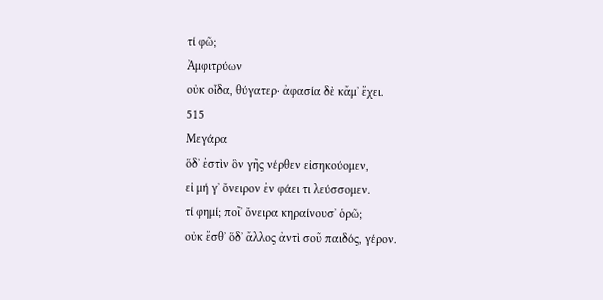τί φῶ;
Ἀμφιτρύων
οὐκ οἶδα, θύγατερ· ἀφασία δὲ κἄμʼ ἔχει.
515
Μεγάρα
ὅδʼ ἐστὶν ὃν γῆς νέρθεν εἰσηκούομεν,
εἰ μή γʼ ὄνειρον ἐν φάει τι λεύσσομεν.
τί φημί; ποῖʼ ὄνειρα κηραίνουσʼ ὁρῶ;
οὐκ ἔσθʼ ὅδʼ ἄλλος ἀντὶ σοῦ παιδός, γέρον.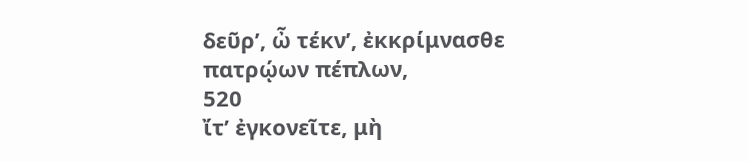δεῦρʼ, ὦ τέκνʼ, ἐκκρίμνασθε πατρῴων πέπλων,
520
ἴτʼ ἐγκονεῖτε, μὴ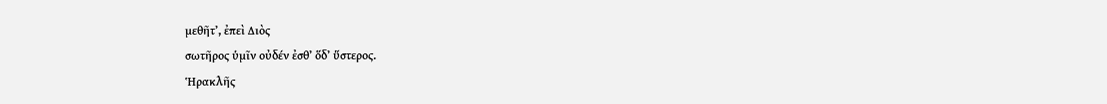μεθῆτʼ, ἐπεὶ Διὸς
σωτῆρος ὑμῖν οὐδέν ἐσθʼ ὅδʼ ὕστερος.
Ἡρακλῆς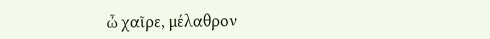ὦ χαῖρε, μέλαθρον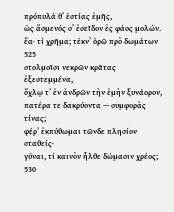πρόπυλά θʼ ἑστίας ἐμῆς,
ὡς ἄσμενός σʼ ἐσεῖδον ἐς φάος μολών.
ἔα· τί χρῆμα; τέκνʼ ὁρῶ πρὸ δωμάτων
525
στολμοῖσι νεκρῶν κρᾶτας ἐξεστεμμένα,
ὄχλῳ τʼ ἐν ἀνδρῶν τὴν ἐμὴν ξυνάορον,
πατέρα τε δακρύοντα — συμφορὰς τίνας;
φέρʼ ἐκπύθωμαι τῶνδε πλησίον σταθείς·
γύναι, τί καινὸν ἦλθε δώμασιν χρέος;
530